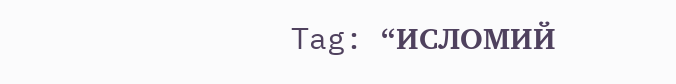Tag: “ИСЛОМИЙ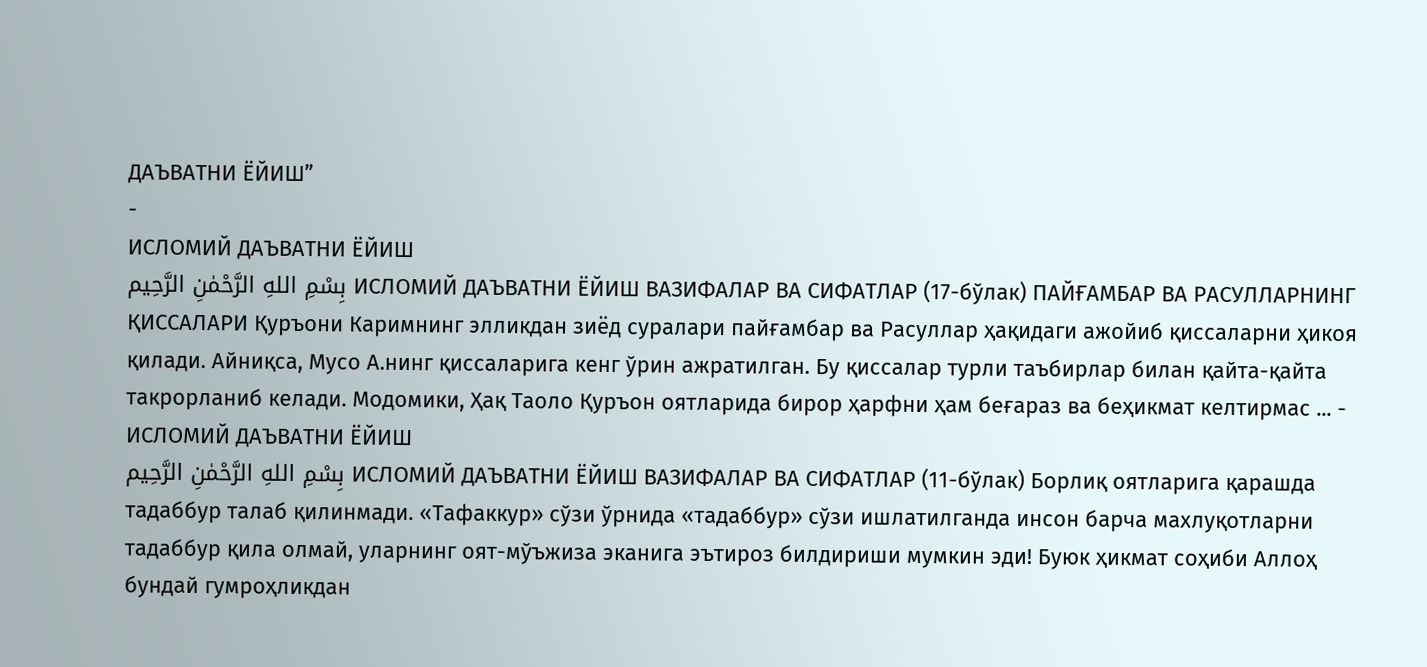ДАЪВАТНИ ЁЙИШ”
-
ИСЛОМИЙ ДАЪВАТНИ ЁЙИШ
بِسْمِ اللهِ الرَّحْمٰنِ الرَّحِيم ИСЛОМИЙ ДАЪВАТНИ ЁЙИШ ВАЗИФАЛАР ВА СИФАТЛАР (17-бўлак) ПАЙҒАМБАР ВА РАСУЛЛАРНИНГ ҚИССАЛАРИ Қуръони Каримнинг элликдан зиёд суралари пайғамбар ва Расуллар ҳақидаги ажойиб қиссаларни ҳикоя қилади. Айниқса, Мусо А.нинг қиссаларига кенг ўрин ажратилган. Бу қиссалар турли таъбирлар билан қайта-қайта такрорланиб келади. Модомики, Ҳақ Таоло Қуръон оятларида бирор ҳарфни ҳам беғараз ва беҳикмат келтирмас ... -
ИСЛОМИЙ ДАЪВАТНИ ЁЙИШ
بِسْمِ اللهِ الرَّحْمٰنِ الرَّحِيم ИСЛОМИЙ ДАЪВАТНИ ЁЙИШ ВАЗИФАЛАР ВА СИФАТЛАР (11-бўлак) Борлиқ оятларига қарашда тадаббур талаб қилинмади. «Тафаккур» сўзи ўрнида «тадаббур» сўзи ишлатилганда инсон барча махлуқотларни тадаббур қила олмай, уларнинг оят-мўъжиза эканига эътироз билдириши мумкин эди! Буюк ҳикмат соҳиби Аллоҳ бундай гумроҳликдан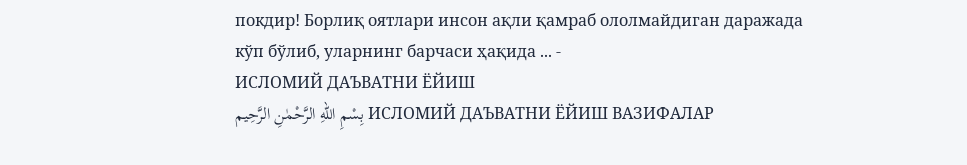покдир! Борлиқ оятлари инсон ақли қамраб ололмайдиган даражада кўп бўлиб, уларнинг барчаси ҳақида ... -
ИСЛОМИЙ ДАЪВАТНИ ЁЙИШ
بِسْمِ اللهِ الرَّحْمٰنِ الرَّحِيم ИСЛОМИЙ ДАЪВАТНИ ЁЙИШ ВАЗИФАЛАР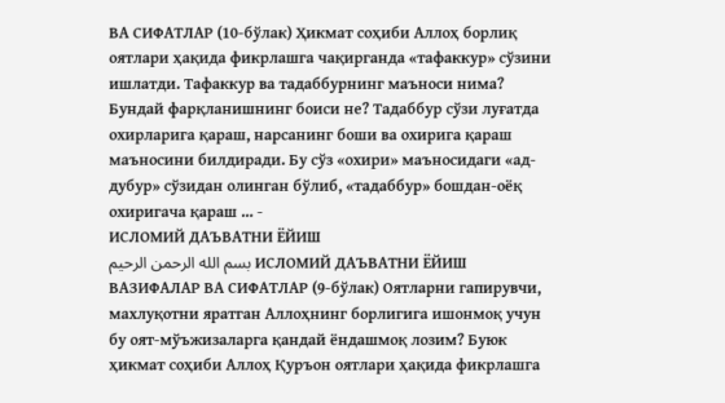ВА СИФАТЛАР (10-бўлак) Ҳикмат соҳиби Аллоҳ борлиқ оятлари ҳақида фикрлашга чақирганда «тафаккур» сўзини ишлатди. Тафаккур ва тадаббурнинг маъноси нима? Бундай фарқланишнинг боиси не? Тадаббур сўзи луғатда охирларига қараш, нарсанинг боши ва охирига қараш маъносини билдиради. Бу сўз «охири» маъносидаги «ад-дубур» сўзидан олинган бўлиб, «тадаббур» бошдан-оёқ охиригача қараш ... -
ИСЛОМИЙ ДАЪВАТНИ ЁЙИШ
بسم الله الرحمن الرحيم ИСЛОМИЙ ДАЪВАТНИ ЁЙИШ ВАЗИФАЛАР ВА СИФАТЛАР (9-бўлак) Оятларни гапирувчи, махлуқотни яратган Аллоҳнинг борлигига ишонмоқ учун бу оят-мўъжизаларга қандай ёндашмоқ лозим? Буюк ҳикмат соҳиби Аллоҳ Қуръон оятлари ҳақида фикрлашга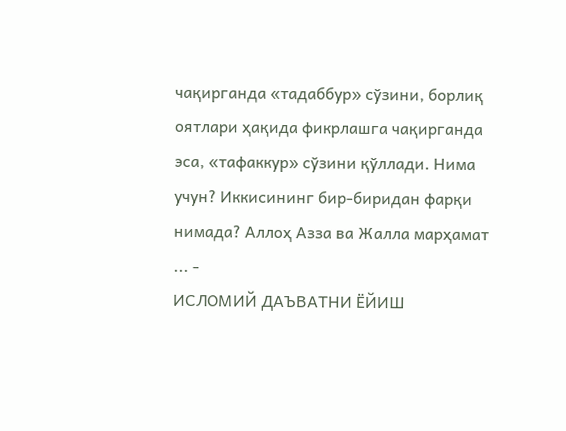чақирганда «тадаббур» сўзини, борлиқ оятлари ҳақида фикрлашга чақирганда эса, «тафаккур» сўзини қўллади. Нима учун? Иккисининг бир-биридан фарқи нимада? Аллоҳ Азза ва Жалла марҳамат ... -
ИСЛОМИЙ ДАЪВАТНИ ЁЙИШ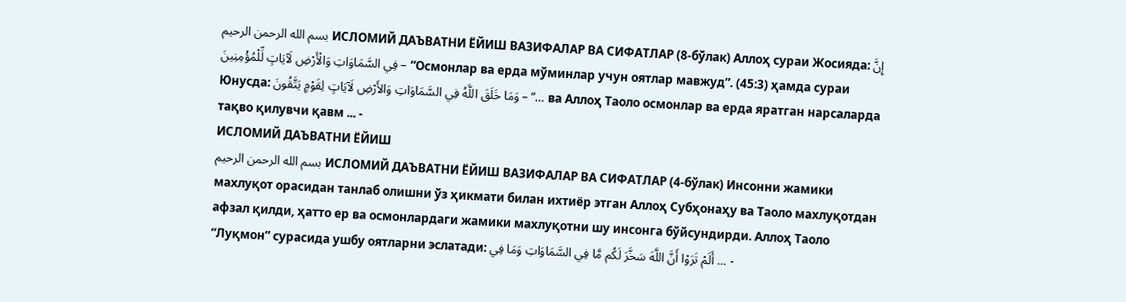بسم الله الرحمن الرحيم ИСЛОМИЙ ДАЪВАТНИ ЁЙИШ ВАЗИФАЛАР ВА СИФАТЛАР (8-бўлак) Аллоҳ сураи Жосияда: إِنَّ فِي السَّمَاوَاتِ وَالْأَرْضِ لَآيَاتٍ لِّلْمُؤْمِنِينَ – “Осмонлар ва ерда мўминлар учун оятлар мавжуд”. (45:3) ҳамда сураи Юнусда: وَمَا خَلَقَ اللَّهُ فِي السَّمَاوَاتِ وَالأَرْضِ لَآيَاتٍ لِقَوْمٍ يَتَّقُونَ – “… ва Аллоҳ Таоло осмонлар ва ерда яратган нарсаларда тақво қилувчи қавм ... -
ИСЛОМИЙ ДАЪВАТНИ ЁЙИШ
بسم الله الرحمن الرحيم ИСЛОМИЙ ДАЪВАТНИ ЁЙИШ ВАЗИФАЛАР ВА СИФАТЛАР (4-бўлак) Инсонни жамики махлуқот орасидан танлаб олишни ўз ҳикмати билан ихтиёр этган Аллоҳ Субҳонаҳу ва Таоло махлуқотдан афзал қилди, ҳатто ер ва осмонлардаги жамики махлуқотни шу инсонга бўйсундирди. Аллоҳ Таоло “Луқмон” сурасида ушбу оятларни эслатади: أَلَمْ تَرَوْا أَنَّ اللَّهَ سَخَّرَ لَكُم مَّا فِي السَّمَاوَاتِ وَمَا فِي ... -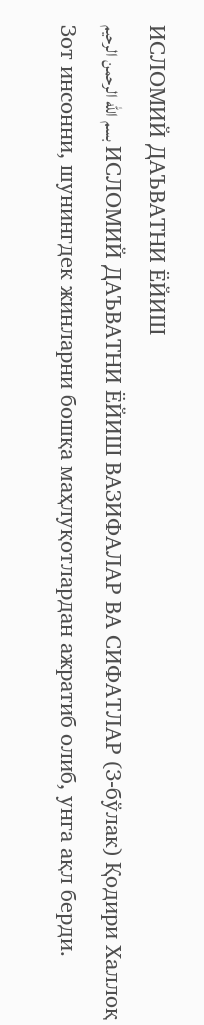ИСЛОМИЙ ДАЪВАТНИ ЁЙИШ
بسم الله الرحمن الرحيم ИСЛОМИЙ ДАЪВАТНИ ЁЙИШ ВАЗИФАЛАР ВА СИФАТЛАР (3-бўлак) Қодири Халлоқ Зот инсонни, шунингдек жинларни бошқа маҳлуқотлардан ажратиб олиб, унга ақл берди.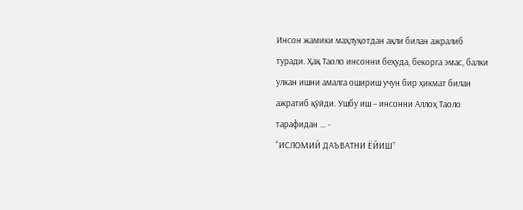Инсон жамики маҳлуқотдан ақли билан ажралиб туради. Ҳақ Таоло инсонни беҳуда, бекорга эмас, балки улкан ишни амалга ошириш учун бир ҳикмат билан ажратиб қўйди. Ушбу иш – инсонни Аллоҳ Таоло тарафидан ... -
“ИСЛОМИЙ ДАЪВАТНИ ЁЙИШ”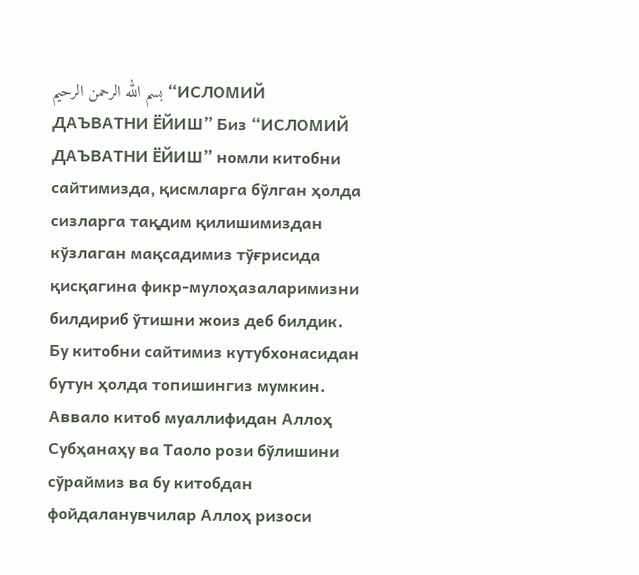بسم الله الرحمن الرحيم “ИСЛОМИЙ ДАЪВАТНИ ЁЙИШ” Биз “ИСЛОМИЙ ДАЪВАТНИ ЁЙИШ” номли китобни сайтимизда, қисмларга бўлган ҳолда сизларга тақдим қилишимиздан кўзлаган мақсадимиз тўғрисида қисқагина фикр-мулоҳазаларимизни билдириб ўтишни жоиз деб билдик. Бу китобни сайтимиз кутубхонасидан бутун ҳолда топишингиз мумкин. Аввало китоб муаллифидан Аллоҳ Субҳанаҳу ва Таоло рози бўлишини сўраймиз ва бу китобдан фойдаланувчилар Аллоҳ ризоси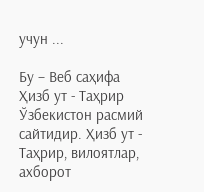учун ...

Бу – Веб саҳифа Ҳизб ут - Таҳрир Ўзбекистон расмий сайтидир. Ҳизб ут - Таҳрир, вилоятлар, ахборот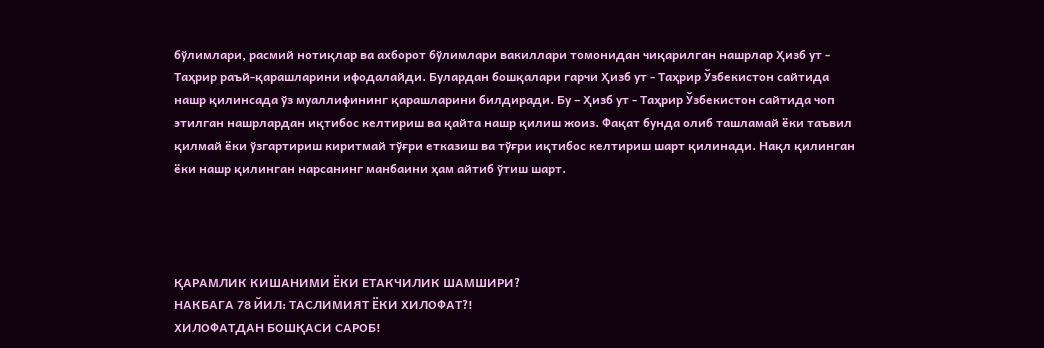бўлимлари, расмий нотиқлар ва ахборот бўлимлари вакиллари томонидан чиқарилган нашрлар Ҳизб ут - Таҳрир раъй-қарашларини ифодалайди. Булардан бошқалари гарчи Ҳизб ут - Таҳрир Ўзбекистон сайтида нашр қилинсада ўз муаллифининг қарашларини билдиради. Бу – Ҳизб ут - Таҳрир Ўзбекистон сайтида чоп этилган нашрлардан иқтибос келтириш ва қайта нашр қилиш жоиз. Фақат бунда олиб ташламай ёки таъвил қилмай ёки ўзгартириш киритмай тўғри етказиш ва тўғри иқтибос келтириш шарт қилинади. Нақл қилинган ёки нашр қилинган нарсанинг манбаини ҳам айтиб ўтиш шарт.




ҚАРАМЛИК КИШАНИМИ ЁКИ ЕТАКЧИЛИК ШАМШИРИ?
НАКБАГА 78 ЙИЛ: ТАСЛИМИЯТ ЁКИ ХИЛОФАТ?!
ХИЛОФАТДАН БОШҚАСИ САРОБ!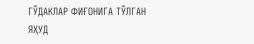ГЎДАКЛАР ФИҒОНИГА ТЎЛГАН ЯҲУД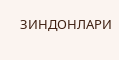ЗИНДОНЛАРИ